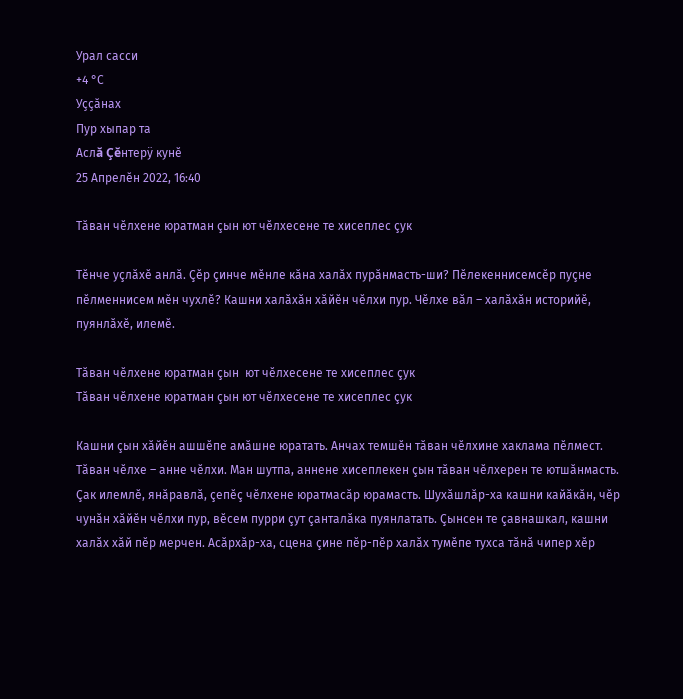Урал сасси
+4 °С
Уҫҫӑнах
Пур хыпар та
Аслă Çĕнтерÿ кунĕ
25 Апрелӗн 2022, 16:40

Тăван чĕлхене юратман çын ют чĕлхесене те хисеплес çук

Тĕнче уçлăхĕ анлă. Çĕр çинче мĕнле кăна халăх пурăнмасть-ши? Пĕлекеннисемсĕр пуçне пĕлменнисем мĕн чухлĕ? Кашни халăхăн хăйĕн чĕлхи пур. Чĕлхе вăл – халăхăн историйĕ, пуянлăхĕ, илемĕ.

Тăван чĕлхене юратман çын  ют чĕлхесене те хисеплес çук
Тăван чĕлхене юратман çын ют чĕлхесене те хисеплес çук

Кашни çын хăйĕн ашшĕпе амăшне юратать. Анчах темшĕн тăван чĕлхине хаклама пĕлмест. Тăван чĕлхе – анне чĕлхи. Ман шутпа, аннене хисеплекен çын тăван чĕлхерен те ютшăнмасть. Çак илемлĕ, янăравлă, çепĕç чĕлхене юратмасăр юрамасть. Шухăшлăр-ха кашни кайăкăн, чĕр чунăн хăйĕн чĕлхи пур, вĕсем пурри çут çанталăка пуянлатать. Çынсен те çавнашкал, кашни халăх хăй пĕр мерчен. Асăрхăр-ха, сцена çине пĕр-пĕр халăх тумĕпе тухса тăнă чипер хĕр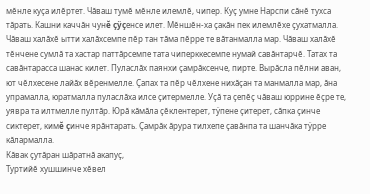мĕнле куçа илĕртет. Чăваш тумĕ мĕнле илемлĕ, чипер. Куç умне Нарспи сăнĕ тухса тăрать. Кашни каччăн чунĕ çÿçенсе илет. Мĕншĕн-ха çакăн пек илемлĕхе çухатмалла. Чăваш халăхĕ ытти халăхсемпе пĕр тан тăма пĕрре те вăтанмалла мар. Чăваш халăхĕ тĕнчене сумлă та хастар паттăрсемпе тата чиперккесемпе нумай савăнтарчĕ. Татах та савăнтарасса шанас килет. Пуласлăх паянхи çамрăксенче, пирте. Вырăсла пĕлни аван, ют чĕлхесене лайăх вĕренмелле. Çапах та пĕр чĕлхене нихăçан та манмалла мар, ăна упрамалла, юратмалла пуласлăха илсе çитермелле. Уçă та çепĕç чăваш юррине ĕçре те, уявра та илтмелле пултăр. Юрă кăмăла çĕклентерет, тÿпене çитерет, сăпка çинче сиктерет, кимĕ çинче ярăнтарать. Çамрăк ăрура тилхепе çавăнпа та шанчăка тÿрре кăлармалла.
Кăвак çутăран шăратнă акапуç,
Туртийĕ хушшинче хĕвел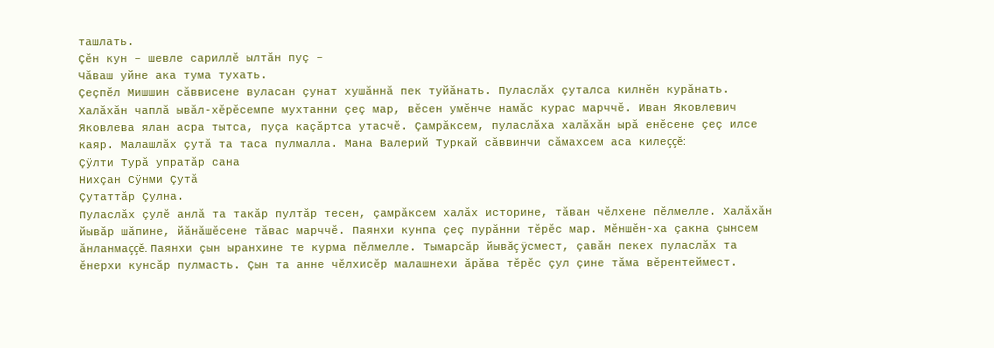ташлать.
Çĕн кун – шевле сариллĕ ылтăн пуç –
Чăваш уйне ака тума тухать.
Çеçпĕл Мишшин сăввисене вуласан çунат хушăннă пек туйăнать. Пуласлăх çуталса килнĕн курăнать. Халăхăн чаплă ывăл-хĕрĕсемпе мухтанни çеç мар, вĕсен умĕнче намăс курас марччĕ. Иван Яковлевич Яковлева ялан асра тытса, пуçа каçăртса утасчĕ. Çамрăксем, пуласлăха халăхăн ырă енĕсене çеç илсе каяр. Малашлăх çутă та таса пулмалла. Мана Валерий Туркай сăввинчи сăмахсем аса килеççĕ:
Çÿлти Турă упратăр сана
Нихçан Сÿнми Çутă
Çутаттăр Çулна.
Пуласлăх çулĕ анлă та такăр пултăр тесен, çамрăксем халăх историне, тăван чĕлхене пĕлмелле. Халăхăн йывăр шăпине, йăнăшĕсене тăвас марччĕ. Паянхи кунпа çеç пурăнни тĕрĕс мар. Мĕншĕн-ха çакна çынсем ăнланмаççĕ. Паянхи çын ыранхине те курма пĕлмелле. Тымарсăр йывăç ÿсмест, çавăн пекех пуласлăх та ĕнерхи кунсăр пулмасть. Çын та анне чĕлхисĕр малашнехи ăрăва тĕрĕс çул çине тăма вĕрентеймест.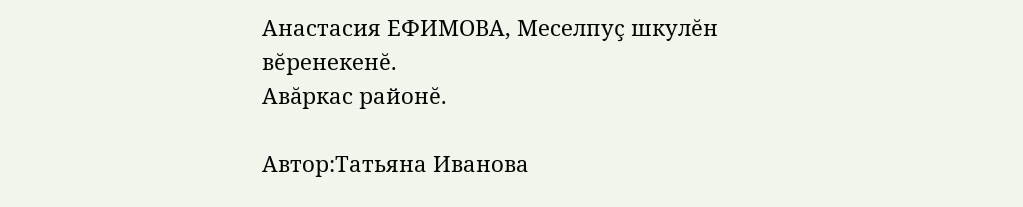Анастасия ЕФИМОВА, Меселпуç шкулĕн вĕренекенĕ.
Авăркас районĕ.

Автор:Татьяна Иванова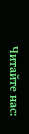Читайте нас: